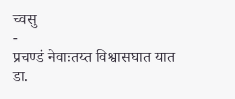च्वसु
-
प्रचण्डं नेवाःतय्त विश्वासघात यात
डा.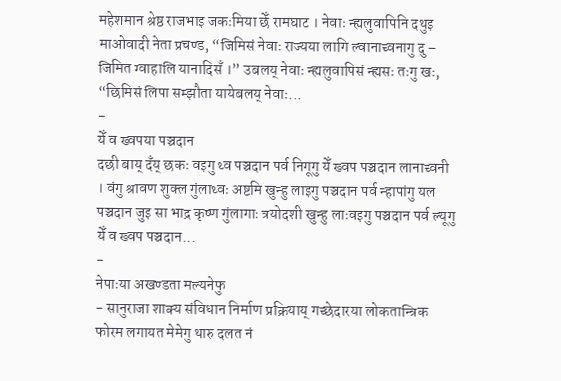महेशमान श्रेष्ठ राजभाइ जकःमिया छेँ रामघाट । नेवाः न्ह्यलुवापिनि दथुइ माओवादी नेता प्रचण्ड, “जिमिसं नेवाः राज्यया लागि ल्वानाच्वनागु दु – जिमित ग्वाहालि यानादिसँ ।” उबलय् नेवाः न्ह्यलुवापिसं न्ह्यसः तःगु खः, “छिमिसं लिपा सम्झौता यायेबलय् नेवाः...
-
येँ व ख्वपया पञ्चदान
दछी बाय् दँय् छकः वइगु थ्व पञ्चदान पर्व निगूगु येँ ख्वप पञ्चदान लानाच्वनी । वंगु श्रावण शुक्ल गुंलाथ्वः अष्टमि खुन्हु लाइगु पञ्चदान पर्व न्हापांगु यल पञ्चदान जुइ सा भाद्र कृष्ण गुंलागाः त्रयोदशी खुन्हु लाःवइगु पञ्चदान पर्व ल्यूगु येँ व ख्वप पञ्चदान...
-
नेपाःया अखण्डता मल्यनेफु
- सानुराजा शाक्य संविधान निर्माण प्रक्रियाय् गच्छेदारया लोकतान्त्रिक फोरम लगायत मेमेगु थारु दलत नं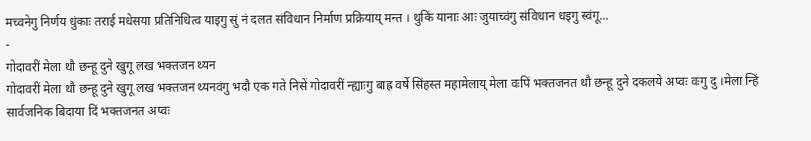मच्वनेगु निर्णय धुंकाः तराई मधेसया प्रतिनिधित्व याइगु सुं नं दलत संविधान निर्माण प्रक्रियाय् मन्त । थुकिं यानाः आः जुयाच्वंगु संविधान धइगु स्वंगू...
-
गोदावरीं मेला थौ छन्हू दुने खुगू लख भक्तजन थ्यन
गोदावरीं मेला थौ छन्हू दुने खुगू लख भक्तजन थ्यनवंगु भदौ एक गते निसें गोदावरीं न्ह्याःगु बाह्र वर्षे सिंहस्त महामेलाय् मेला वःपिं भक्तजनत थौ छन्हू दुने दकलये अप्वः वःगु दु ।मेला न्हिं सार्वजनिक बिदाया दिं भक्तजनत अप्वः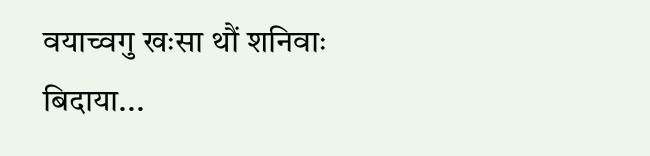वयाच्वगु खःसा थौं शनिवाः बिदाया...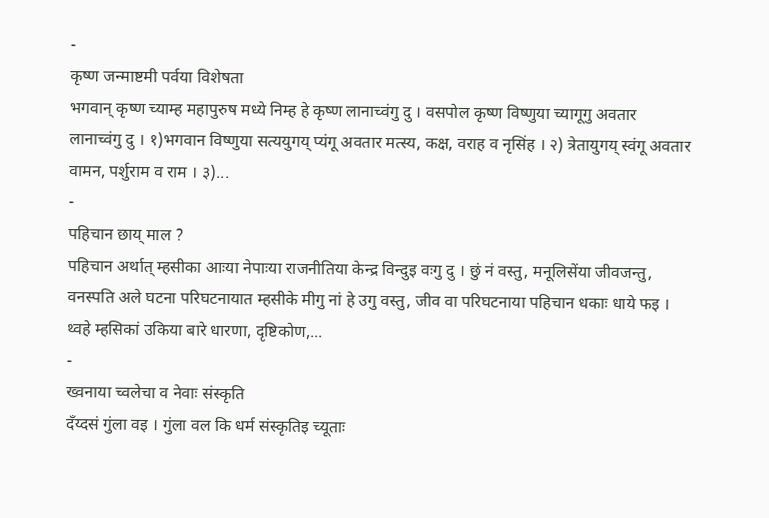-
कृष्ण जन्माष्टमी पर्वया विशेषता
भगवान् कृष्ण च्याम्ह महापुरुष मध्ये निम्ह हे कृष्ण लानाच्वंगु दु । वसपोल कृष्ण विष्णुया च्यागूगु अवतार लानाच्वंगु दु । १)भगवान विष्णुया सत्ययुगय् प्यंगू अवतार मत्स्य, कक्ष, वराह व नृसिंह । २) त्रेतायुगय् स्वंगू अवतार वामन, पर्शुराम व राम । ३)...
-
पहिचान छाय् माल ?
पहिचान अर्थात् म्हसीका आःया नेपाःया राजनीतिया केन्द्र विन्दुइ वःगु दु । छुं नं वस्तु, मनूलिसेंया जीवजन्तु, वनस्पति अले घटना परिघटनायात म्हसीके मीगु नां हे उगु वस्तु, जीव वा परिघटनाया पहिचान धकाः धाये फइ । थ्वहे म्हसिकां उकिया बारे धारणा, दृष्टिकोण,...
-
ख्वनाया च्वलेचा व नेवाः संस्कृति
दँय्दसं गुंला वइ । गुंला वल कि धर्म संस्कृतिइ च्यूताः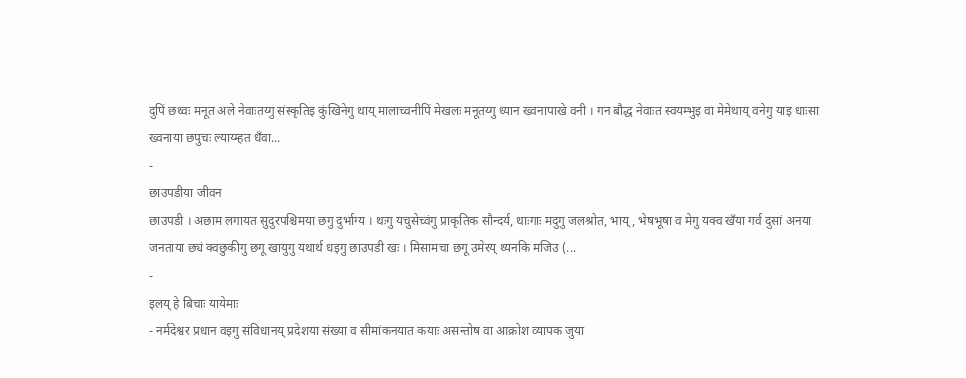दुपिं छथ्वः मनूत अले नेवाःतय्गु संस्कृतिइ कुंखिनेगु थाय् मालाच्वनीपिं मेखलः मनूतय्गु ध्यान ख्वनापाखे वनी । गन बौद्ध नेवाःत स्वयम्भुइ वा मेमेथाय् वनेगु याइ धाःसा ख्वनाया छपुचः ल्याय्म्हत धँवा...
-
छाउपडीया जीवन
छाउपडी । अछाम लगायत सुदुरपश्चिमया छगु दुर्भाग्य । थःगु यचुसेच्वंगु प्राकृतिक सौन्दर्य, थाःगाः मदुगु जलश्रोत, भाय्, भेषभूषा व मेगु यक्व खँया गर्व दुसां अनया जनताया छ्यं क्वछुकीगु छगू खायुगु यथार्थ धइगु छाउपडी खः । मिसामचा छगू उमेरय् थ्यनकि मजिउ (...
-
इलय् हे बिचाः यायेमाः
- नर्मदेश्वर प्रधान वइगु संविधानय् प्रदेशया संख्या व सीमांकनयात कयाः असन्तोष वा आक्रोश व्यापक जुया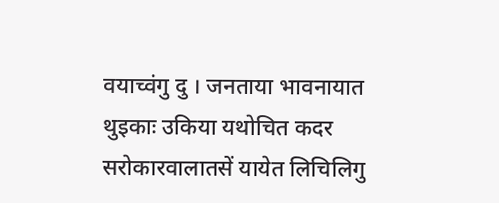वयाच्वंगु दु । जनताया भावनायात थुइकाः उकिया यथोचित कदर सरोकारवालातसें यायेत लिचिलिगु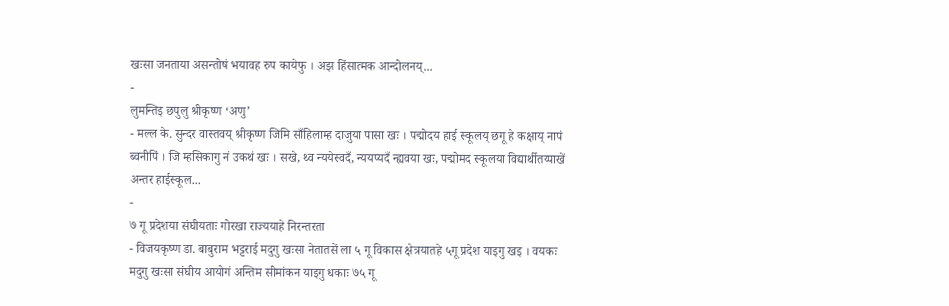खःसा जनताया असन्तोषं भयावह रुप कायेफु । अझ हिंसात्मक आन्दोलनय्...
-
लुमन्तिइ छपुलु श्रीकृष्ण ‘अणु’
- मल्ल के. सुन्दर वास्तवय् श्रीकृष्ण जिमि साँहिलाम्ह दाजुया पासा खः । पद्मोदय हाई स्कूलय् छगू हे कक्षाय् नापं ब्वनीपिं । जि म्हसिकागु नं उकथं खः । सखे, थ्व न्ययेस्वदँ, न्ययप्यदँ न्ह्यवया खः, पद्मोमद स्कूलया विद्यार्थीतय्पाखें अन्तर हाईस्कूल...
-
७ गू प्रदेशया संघीयताः गोरखा राज्ययाहे निरन्तरता
- विजयकृष्ण डा. बाबुराम भट्टराई मदुगु खःसा नेतातसें ला ५ गू विकास क्षेत्रयातहे ५गू प्रदेश याइगु खइ । वयकः मदुगु खःसा संघीय आयोगं अन्तिम सीमांकन याइगु धकाः ७५ गू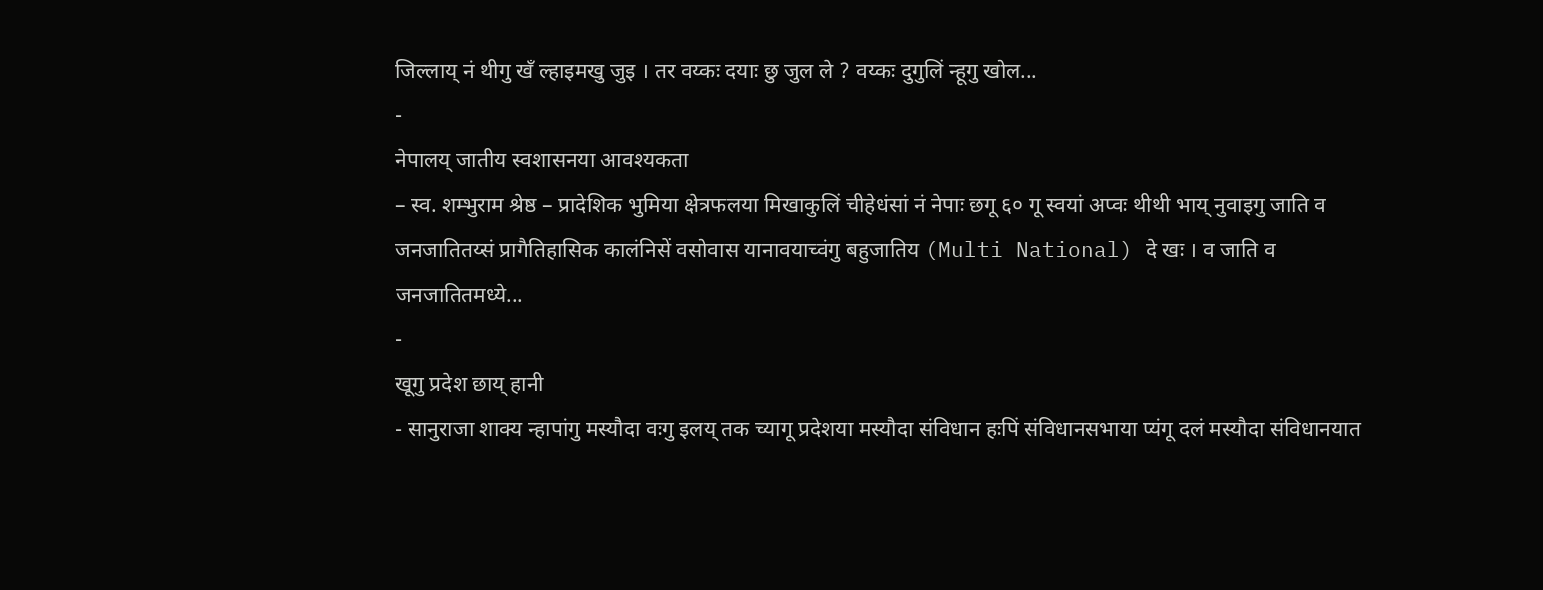जिल्लाय् नं थीगु खँ ल्हाइमखु जुइ । तर वय्कः दयाः छु जुल ले ? वय्कः दुगुलिं न्हूगु खोल...
-
नेपालय् जातीय स्वशासनया आवश्यकता
– स्व. शम्भुराम श्रेष्ठ – प्रादेशिक भुमिया क्षेत्रफलया मिखाकुलिं चीहेधंसां नं नेपाः छगू ६० गू स्वयां अप्वः थीथी भाय् नुवाइगु जाति व जनजातितय्सं प्रागैतिहासिक कालंनिसें वसोवास यानावयाच्वंगु बहुजातिय (Multi National) दे खः । व जाति व जनजातितमध्ये...
-
खूगु प्रदेश छाय् हानी
- सानुराजा शाक्य न्हापांगु मस्यौदा वःगु इलय् तक च्यागू प्रदेशया मस्यौदा संविधान हःपिं संविधानसभाया प्यंगू दलं मस्यौदा संविधानयात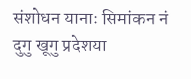संशोधन यानाः सिमांकन नं दुगु खूगु प्रदेशया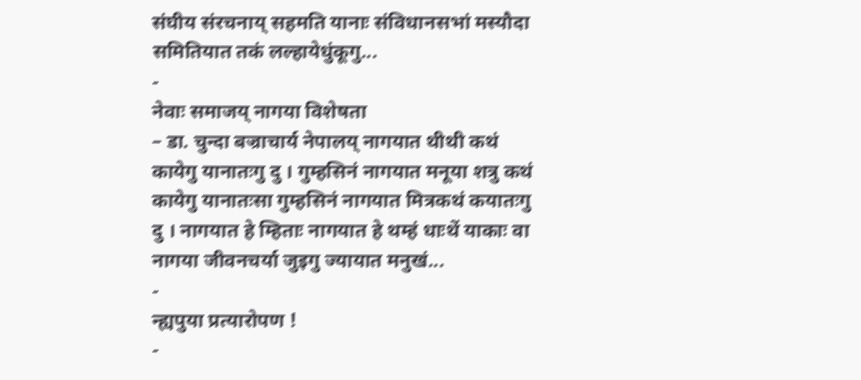संघीय संरचनाय् सहमति यानाः संविधानसभां मस्यौदा समितियात तकं लल्हायेधुंकूगु...
-
नेवाः समाजय् नागया विशेषता
– डा. चुन्दा बज्राचार्य नेपालय् नागयात थीथी कथं कायेगु यानातःगु दु । गुम्हसिनं नागयात मनूया शत्रु कथं कायेगु यानातःसा गुम्हसिनं नागयात मित्रकथं कयातःगु दु । नागयात हे म्हिताः नागयात हे थम्हं धाःथें याकाः वा नागया जीवनचर्या जुइगु ज्यायात मनुखं...
-
न्ह्यपुया प्रत्यारोपण !
-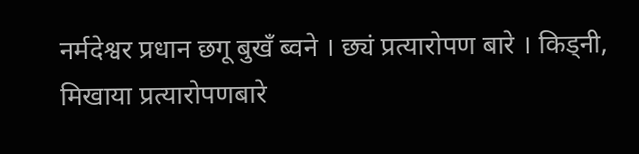नर्मदेश्वर प्रधान छगू बुखँ ब्वने । छ्यं प्रत्यारोपण बारे । किड्नी, मिखाया प्रत्यारोपणबारे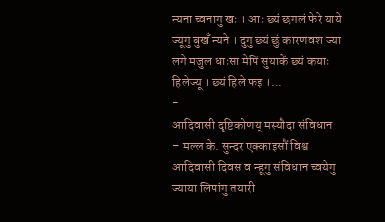न्यना च्वनागु खः । आः छ्यं छगलं फेरे याये ज्यूगु बुखँ न्यने । दुगु छ्यं छुं कारणवश ज्या लगे मजुल धाःसा मेपिं सुयाकें छ्यं कयाः हिलेज्यू । छ्यं हिले फइ ।...
-
आदिवासी दृष्टिकोणय् मस्यौदा संविधान
– मल्ल के. सुन्दर एक्काइसौं विश्व आदिवासी दिवस व न्हूगु संविधान च्वयेगु ज्याया लिपांगु तयारी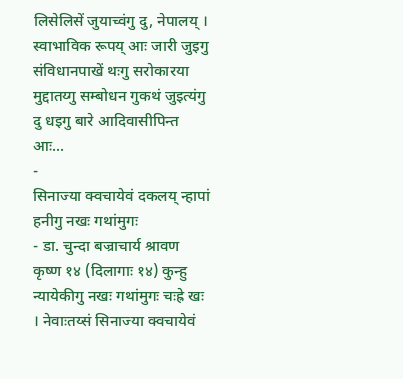लिसेलिसें जुयाच्वंगु दु, नेपालय् । स्वाभाविक रूपय् आः जारी जुइगु संविधानपाखें थःगु सरोकारया मुद्दातय्गु सम्बोधन गुकथं जुइत्यंगु दु धइगु बारे आदिवासीपिन्त आः...
-
सिनाज्या क्वचायेवं दकलय् न्हापां हनीगु नखः गथांमुगः
- डा. चुन्दा बज्राचार्य श्रावण कृष्ण १४ (दिलागाः १४) कुन्हु न्यायेकीगु नखः गथांमुगः चःह्रे खः । नेवाःतय्सं सिनाज्या क्वचायेवं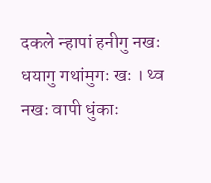दकले न्हापां हनीगु नखः धयागु गथांमुगः खः । थ्व नखः वापी धुंकाः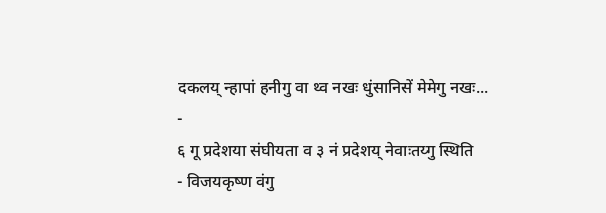दकलय् न्हापां हनीगु वा थ्व नखः धुंसानिसें मेमेगु नखः...
-
६ गू प्रदेशया संघीयता व ३ नं प्रदेशय् नेवाःतय्गु स्थिति
- विजयकृष्ण वंगु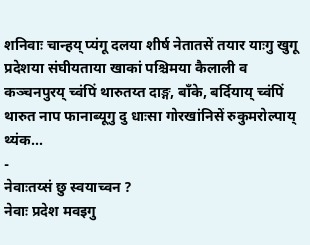शनिवाः चान्हय् प्यंगू दलया शीर्ष नेतातसें तयार याःगु खुगू प्रदेशया संघीयताया खाकां पश्चिमया कैलाली व कञ्चनपुरय् च्वंपिं थारुतय्त दाङ्ग, बाँके, बर्दियाय् च्वंपिं थारुत नाप फानाब्यूगु दु धाःसा गोरखांनिसें रुकुमरोल्पाय् थ्यंक...
-
नेवाःतय्सं छु स्वयाच्वन ?
नेवाः प्रदेश मवइगु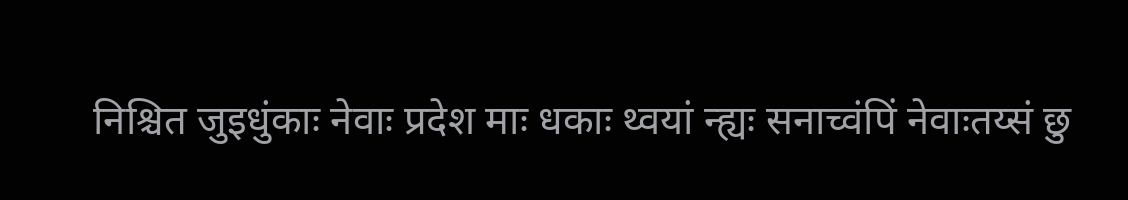निश्चित जुइधुंकाः नेवाः प्रदेश माः धकाः थ्वयां न्ह्यः सनाच्वंपिं नेवाःतय्सं छु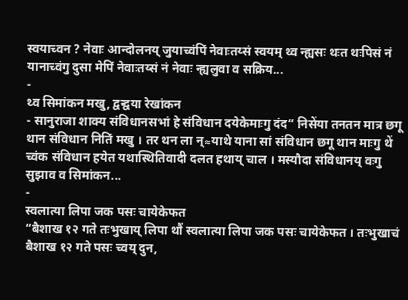स्वयाच्वन ? नेवाः आन्दोलनय् जुयाच्वंपिं नेवाःतय्सं स्वयम् थ्व न्ह्यसः थःत थःपिसं नं यानाच्वंगु दुसा मेपिं नेवाःतय्सं नं नेवाः न्ह्यलुवा व सक्रिय...
-
थ्व सिमांकन मखु, द्वन्द्वया रेखांकन
- सानुराजा शाक्य संविधानसभां हे संविधान दयेकेमाःगु दंद“ निसेंया तनतन मात्र छगू थान संविधान नितिं मखु । तर थन ला न्≈याथे याना सां संविधान छगू थान माःगु थें च्वंक संविधान हयेत यथास्थितिवादी दलत हथाय् चाल । मस्यौदा संविधानय् वःगु सुझाव व सिमांकन...
-
स्वलात्या लिपा जक पसः चायेकेफत
“बैशाख १२ गते तःभुखाय् लिपा थौं स्वलात्या लिपा जक पसः चायेकेफत । तःभुखाचं बैशाख १२ गते पसः च्वय् दुन,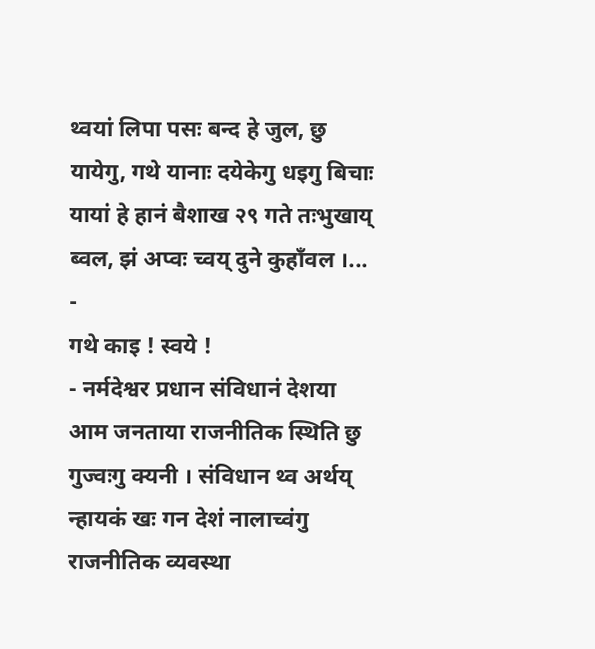थ्वयां लिपा पसः बन्द हे जुल, छु यायेगु, गथे यानाः दयेकेगु धइगु बिचाः यायां हे हानं बैशाख २९ गते तःभुखाय् ब्वल, झं अप्वः च्वय् दुने कुहाँवल ।...
-
गथे काइ ! स्वये !
- नर्मदेश्वर प्रधान संविधानं देशया आम जनताया राजनीतिक स्थिति छु गुज्वःगु क्यनी । संविधान थ्व अर्थय् न्हायकं खः गन देशं नालाच्वंगु राजनीतिक व्यवस्था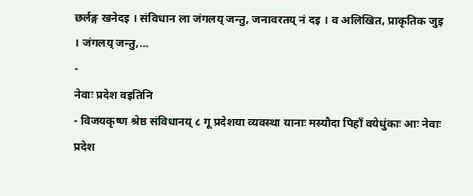छर्लङ्ग खनेदइ । संविधान ला जंगलय् जन्तु, जनावरतय् नं दइ । व अलिखित, प्राकृतिक जुइ । जंगलय् जन्तु,...
-
नेवाः प्रदेश वइतिनि
- विजयकृष्ण श्रेष्ठ संविधानय् ८ गू प्रदेशया व्यवस्था यानाः मस्यौदा पिहाँ वयेधुंकाः आः नेवाः प्रदेश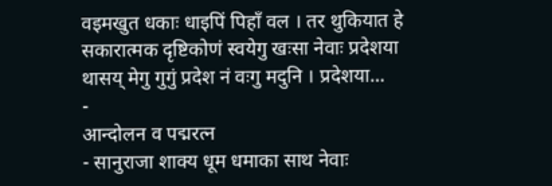वइमखुत धकाः धाइपिं पिहाँ वल । तर थुकियात हे सकारात्मक दृष्टिकोणं स्वयेगु खःसा नेवाः प्रदेशया थासय् मेगु गुगुं प्रदेश नं वःगु मदुनि । प्रदेशया...
-
आन्दोलन व पद्मरत्न
- सानुराजा शाक्य धूम धमाका साथ नेवाः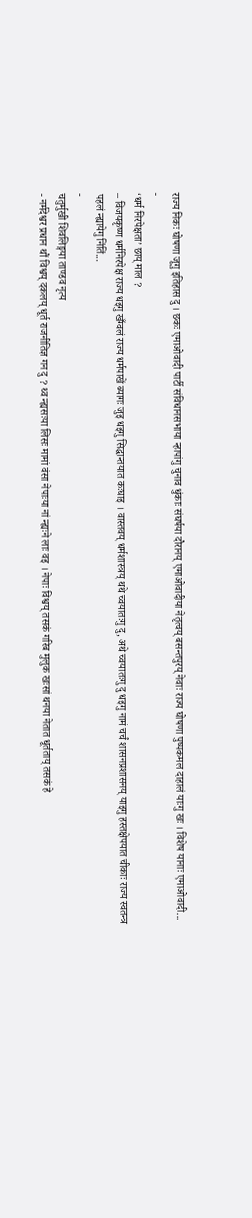राज्य निकः घोषणा जूगु इतिहास दु । छकः एमाओवादी पार्टी संविधानसभाया न्हापांगु चुनाव धुंकाः संघर्षया दौरानय् एमाओवादीया नेतृत्वय् बसन्तपुरय् नेवाः राज्य घोषणा पुष्पकमल दाहालं याःगु खः । विशेष यानाः एमाओवादी...
-
‘धर्म निरपेक्षता’ छाय् माल ?
– विजयकृष्ण धर्मनिरपेक्ष राज्य धइगु खँग्वलं राज्य धर्मपाखें ब्यागः जुइ धइगु सिद्धान्तयात कःघाइ । वास्तवय् धर्मशास्त्रय् थथे च्वयातःगु दु, अथे च्वयातःगु दु धइगु नामं चर्चं शासनप्रशासनय् याइगु हस्तक्षेपयात चीकाः राज्य स्वतन्त्र पहलं न्ह्यायेगु निंतिं...
-
चतुर्मुखी शिवलिङ्गया ताण्डव नृत्य
- नर्मदेश्वर प्रधान थौं विश्वय् दकलय् धूर्त राजनीतिज्ञ गन दु ? थ्व न्ह्यसःया लिसः मामां वंसा नेपाःया नां न्ह्यःने लाः वइ । नेपाः विश्वय् तसकं गरिब मुलुक खःसां थनया नेतात धूर्तताय् तसकं हे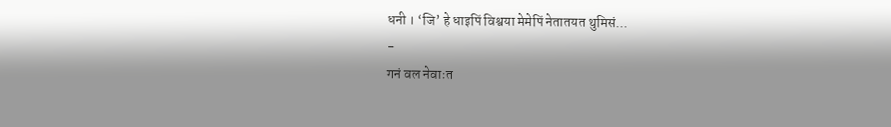धनी । ‘जि’ हे धाइपिं विश्वया मेमेपिं नेतातयत थुमिसं...
-
गनं वल नेवाःत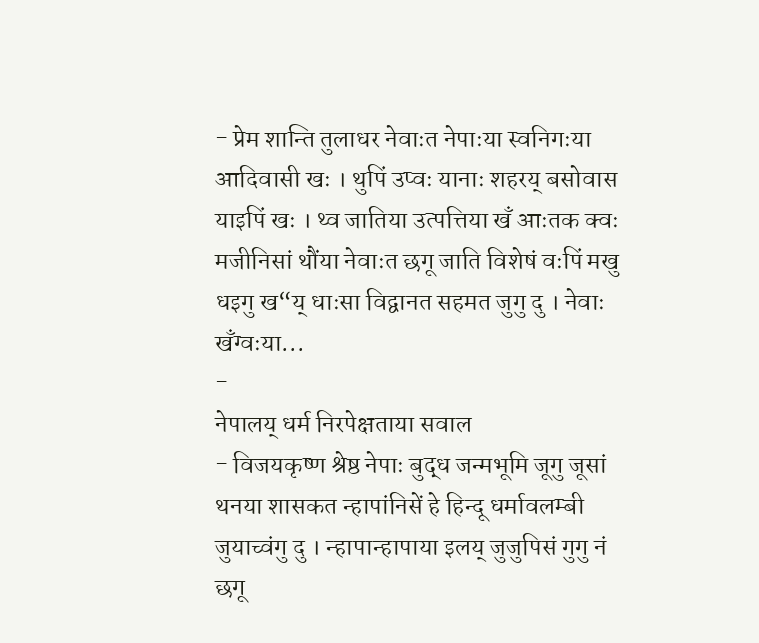- प्रेम शान्ति तुलाधर नेवाःत नेपाःया स्वनिगःया आदिवासी खः । थुपिं उप्वः यानाः शहरय् बसोवास याइपिं खः । थ्व जातिया उत्पत्तिया खँ आःतक क्वः मजीनिसां थौंया नेवाःत छगू जाति विशेषं वःपिं मखु धइगु ख“य् धाःसा विद्वानत सहमत जुगु दु । नेवाः खँग्वःया...
-
नेपालय् धर्म निरपेक्षताया सवाल
- विजयकृष्ण श्रेष्ठ नेपाः बुद्ध जन्मभूमि जूगु जूसां थनया शासकत न्हापांनिसें हे हिन्दू धर्मावलम्बी जुयाच्वंगु दु । न्हापान्हापाया इलय् जुजुपिसं गुगु नं छगू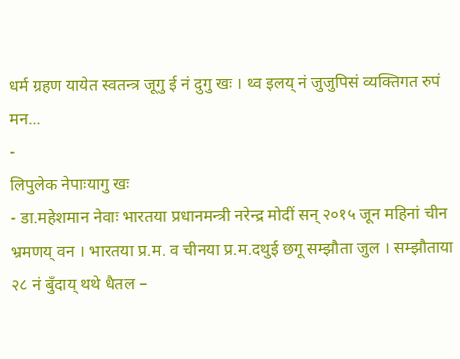धर्म ग्रहण यायेत स्वतन्त्र जूगु ई नं दुगु खः । थ्व इलय् नं जुजुपिसं व्यक्तिगत रुपं मन...
-
लिपुलेक नेपाःयागु खः
- डा.महेशमान नेवाः भारतया प्रधानमन्त्री नरेन्द्र मोदीं सन् २०१५ जून महिनां चीन भ्रमणय् वन । भारतया प्र.म. व चीनया प्र.म.दथुई छगू सम्झौता जुल । सम्झौताया २८ नं बुँदाय् थथे धैतल –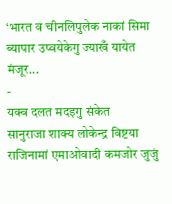‘भारत व चीनलिपुलेक नाकां सिमा ब्यापार उप्वयेकेगु ज्याखँ यायेत मंजूर...
-
यक्व दलत मदइगु संकेत
सानुराजा शाक्य लोकेन्द्र विष्टया राजिनामां एमाओवादी कमजोर जुजुं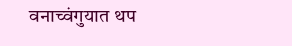वनाच्वंगुयात थप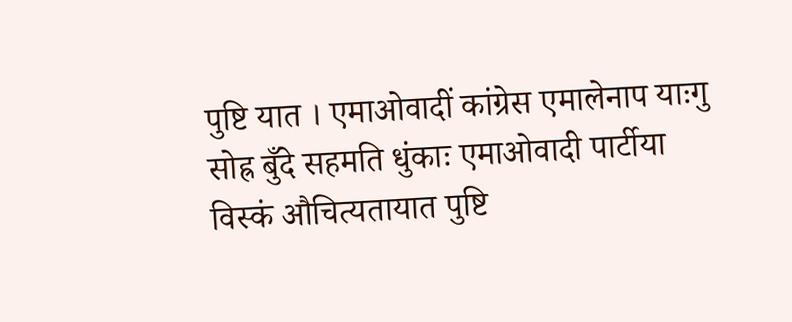पुष्टि यात । एमाओवादीं कांग्रेस एमालेनाप याःगु सोह्र बुँदे सहमति धुंकाः एमाओवादी पार्टीया विस्कं औचित्यतायात पुष्टि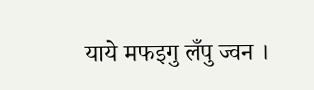याये मफइगु लँपु ज्वन ।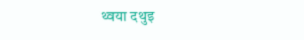थ्वया दथुइ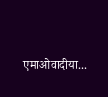एमाओवादीया...